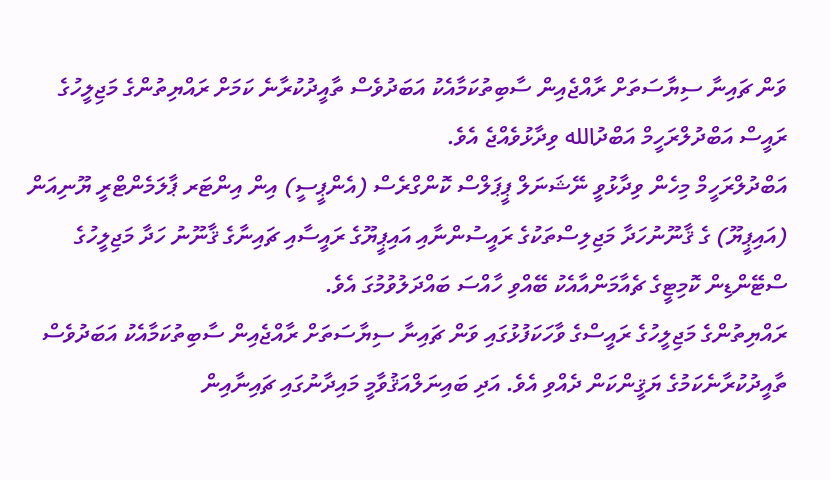ވަން ޗައިނާ ސިޔާސަތަށް ރާއްޖެއިން ސާބިތުކަމާއެކު އަބަދުވެސް ތާއީދުކުރާނެ ކަމަށް ރައްޔިތުންގެ މަޖިލީހުގެ ރައީސް އަބްދުލްރަހީމް އަބްދުالله ވިދާޅުވެއްޖެ އެވެ.
އަބްދުލްރަހީމް މިހެން ވިދާޅުވީ ނޭޝަނަލް ޕީޕަލްސް ކޮންގްރެސް (އެންޕީސީ) އިން އިންޓަރ ޕާލަމެންޓްރީ ޔޫނިއަން (އައިޕީޔޫ) ގެ ޤާނޫނުހަދާ މަޖިލިސްތަކުގެ ރައީސުންނާއި އައިޕީޔޫގެ ރައީސާއި ޗައިނާގެ ޤާނޫނު ހަދާ މަޖިލީހުގެ ސްޓޭންޑިން ކޮމިޓީގެ ޗެއާމަންއާއެކު ބޭއްވި ހާއްސަ ބައްދަލުވުމުގަ އެވެ.
ރައްޔިތުންގެ މަޖިލީހުގެ ރައީސްގެ ވާހަކަފުޅުގައި ވަން ޗައިނާ ސިޔާސަތަށް ރާއްޖެއިން ސާބިތުކަމާއެކު އަބަދުވެސް ތާއީދުކުރާނެކަމުގެ ޔަޤީންކަން ދެއްވި އެވެ. އަދި ބައިނަލްއަޤުވާމީ މައިދާނުގައި ޗައިނާއިން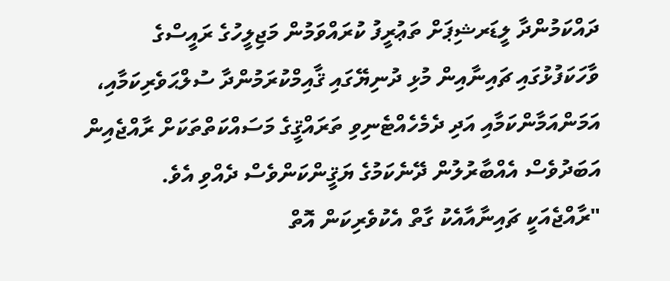ދައްކަމުންދާ ލީޑަރޝިޕަށް ތަޢުރީފު ކުރައްވަމުން މަޖިލީހުގެ ރައީސްގެ ވާހަކަފުޅުގައި ޗައިނާއިން މުޅި ދުނިޔޭގައި ޤާއިމްކުރަމުންދާ ސުލްޙަވެރިކަމާއި، އަމަންއަމާންކަމާއި އަދި ދެމެހެއްޓެނިވި ތަރައްޤީގެ މަސައްކަތްތަކަށް ރާއްޖެއިން އަބަދުވެސް އެއްބާރުލުން ދޭނެކަމުގެ ޔަޤީންކަންވެސް ދެއްވި އެވެ.
"ރާއްޖެއަކީ ޗައިނާއާއެކު ގާތް އެކުވެރިކަން އޮތް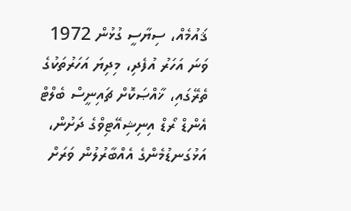ޤައުމެއް، ސިޔާސީ ގުޅުން 1972 ވަނަ އަހަރު އުފެދި، މިދިޔަ އަހަރުތަކުގެ ތެރޭގައި، ޚާއްޞަކޮށް ޗައިނީސް ބެލްޓް އެންޑް ރޯޑް އިނިޝިއޭޓިވްގެ ދަށުން، އަޅުގަނޑުމެންގެ އެއްބާރުލުން ވަރަށް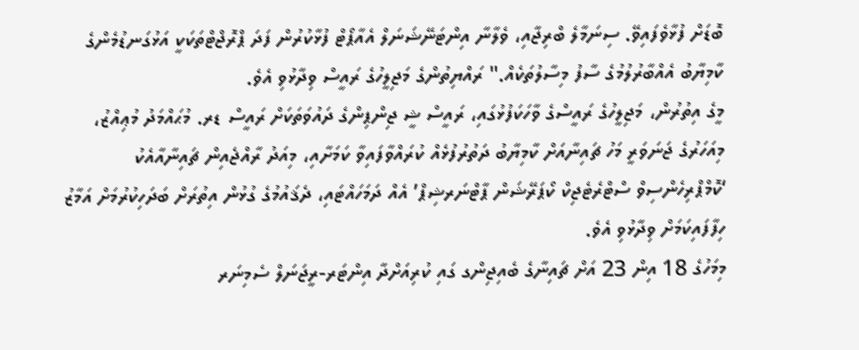ބޮޑަށް ފުޅާވެފައިވޭ. ސިނަމާލެ ބްރިޖާއި، ވެލާނާ އިންޓަނޭޝަނަލް އެއާޕޯޓް ފުޅާކުރުން ފަދަ ޕްރޮޖްޓްތަކަކީ އަޅުގަނޑުމެންގެ ކާމިޔާބު އެއްބާރުލުމުގެ ސާފު މިސާލުތަކެއް." ރައްޔިތުންގެ މަޖިލީހުގެ ރައީސް ވިދާޅުވި އެވެ.
މީގެ އިތުރުން، މަޖިލީހުގެ ރައީސްގެ ވާހަކަފުޅުގައި، ރައީސް ޝީ ޖިންޕިންގެ ދައުވަތަކަށް ރައީސް ޑރ. މުޙައްމަދު މުޢިއްޒު، މިއަހަރުގެ ޖަނަވަރީ މަހު ޗައިނާއަށް ކާމިޔާބު ދަތުރުފުޅެއް ކުރައްވާފައިވާ ކަމަށާއި، މިއަދު ރާއްޖެއިން ޗައިނާއާއެކު ‘ކޮމްޕްރިހެންސިވް ސްޓްރެޓެޖިކް ކޯޕަރޭޝަން ޕާޓްނަރޝިޕް’ އެއް ދަމަހައްޓައި، ދެޤައުމުގެ ގުޅުން އިތުރަށް ބަދަހިކުރުމަށް އަމާޒު ހިފާފައިކަމަށް ވިދާޅުވި އެވެ.
މިމަހުގެ 18 އިން 23 އަށް ޗައިނާގެ ބެއިޖިންގ ގައި ކުރިއަށްދާ އިންޓަރ-ރީޖަނަލް ސެމިނަރ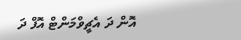އޮން ދަ އެޗީވްމަންޓް އޮފް ދަ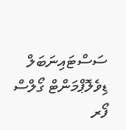ސަސްޓައިނަބަލް ޑިވެލޮޕްމަންޓް ގޯލްސް ފޯރ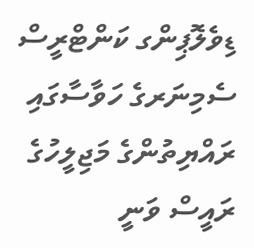ޑިވެލޮޕިންގ ކަންޓްރީސް ސެމިނަރގެ ހަވާސާގައި ރައްޔިތުންގެ މަޖިލީހުގެ ރައީސް ވަނީ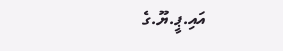އައި.ޕީ.ޔޫ.ގެ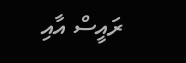ރައީސް އާއި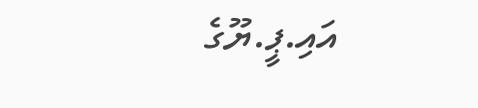އައި.ޕީ.ޔޫގެ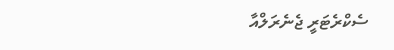ސެކްރެޓަރީ ޖެނެރަލްއާ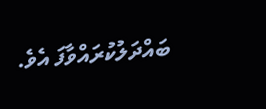ބައްދަލުކުރައްވާފަ އެވެ.